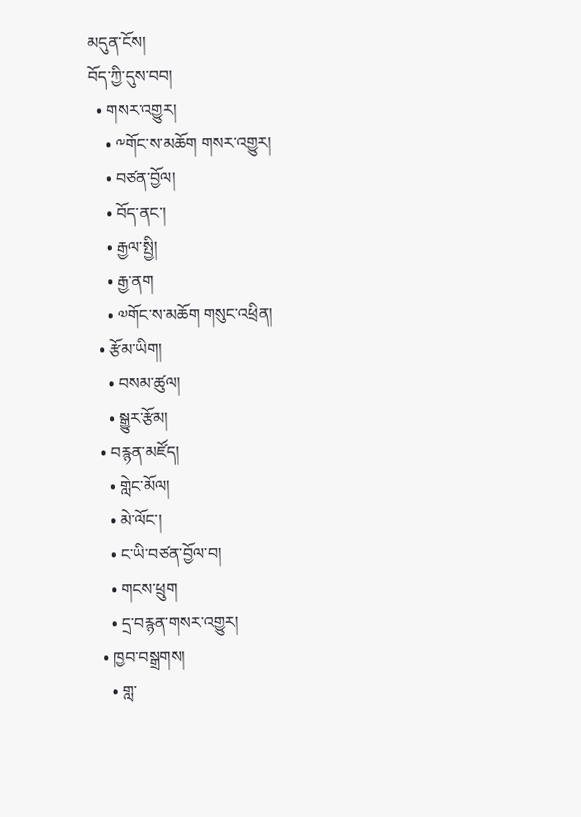མདུན་ངོས།
བོད་ཀྱི་དུས་བབ།
  • གསར་འགྱུར།
    • ༸གོང་ས་མཆོག གསར་འགྱུར།
    • བཙན་བྱོལ།
    • བོད་ནང་།
    • རྒྱལ་སྤྱི།
    • རྒྱ་ནག
    • ༧གོང་ས་མཆོག གསུང་འཕྲིན།
  • རྩོམ་ཡིག།
    • བསམ་ཚུལ།
    • སྒྱུར་རྩོམ།
  • བརྙན་མཛོད།
    • གླེང་མོལ།
    • མེ་ལོང་།
    • ང་ཡི་བཙན་བྱོལ་བ།
    • གངས་ཕྲུག
    • དྲ་བརྙན་གསར་འགྱུར།
  • ཁྱབ་བསྒྲགས།
    • གླ་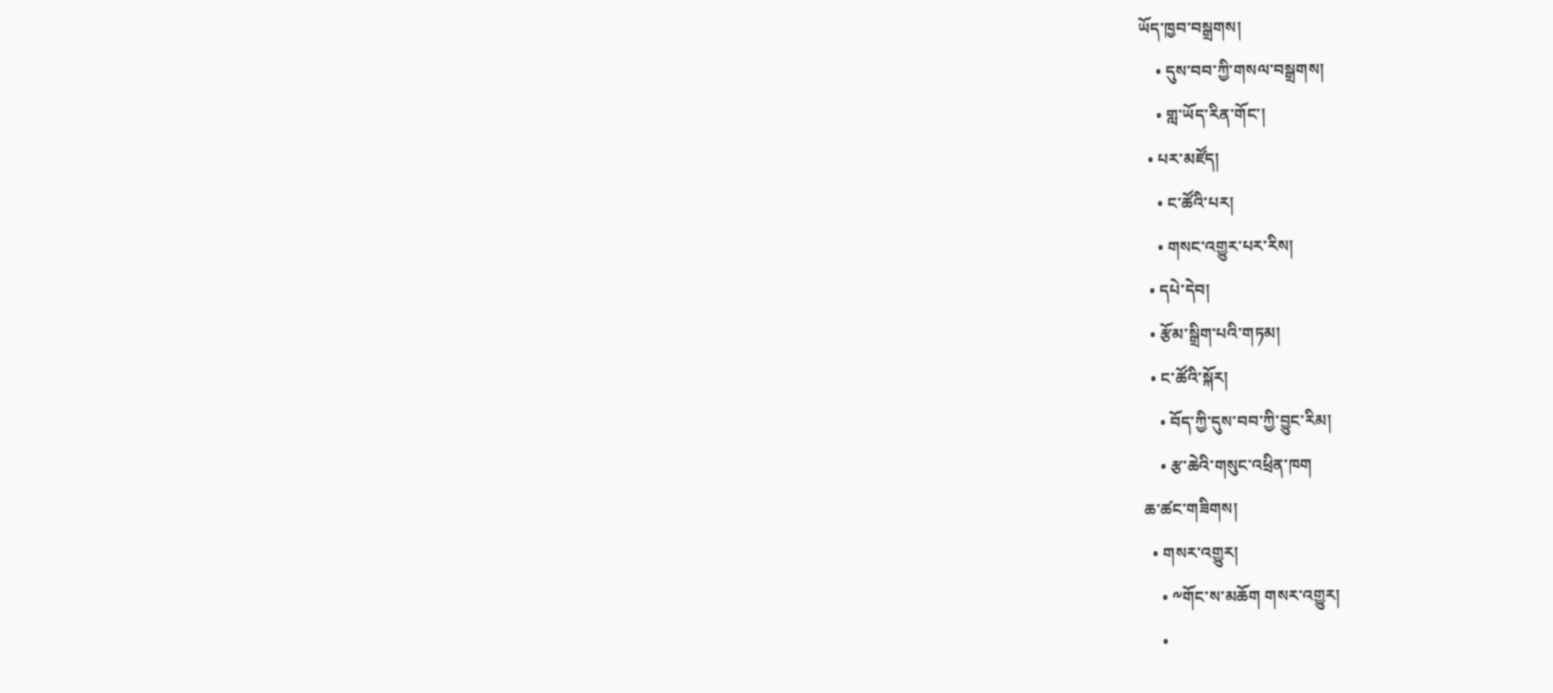ཡོད་ཁྱབ་བསྒྲགས།
    • དུས་བབ་ཀྱི་གསལ་བསྒྲགས།
    • གླ་ཡོད་རིན་གོང་།
  • པར་མཛོད།
    • ང་ཚོའི་པར།
    • གསང་འགྱུར་པར་རིས།
  • དཔེ་དེབ།
  • རྩོམ་སྒྲིག་པའི་གཏམ།
  • ང་ཚོའི་སྐོར།
    • བོད་ཀྱི་དུས་བབ་ཀྱི་བྱུང་རིམ།
    • རྩ་ཆེའི་གསུང་འཕྲིན་ཁག
ཆ་ཚང་གཟིགས།
  • གསར་འགྱུར།
    • ༸གོང་ས་མཆོག གསར་འགྱུར།
    •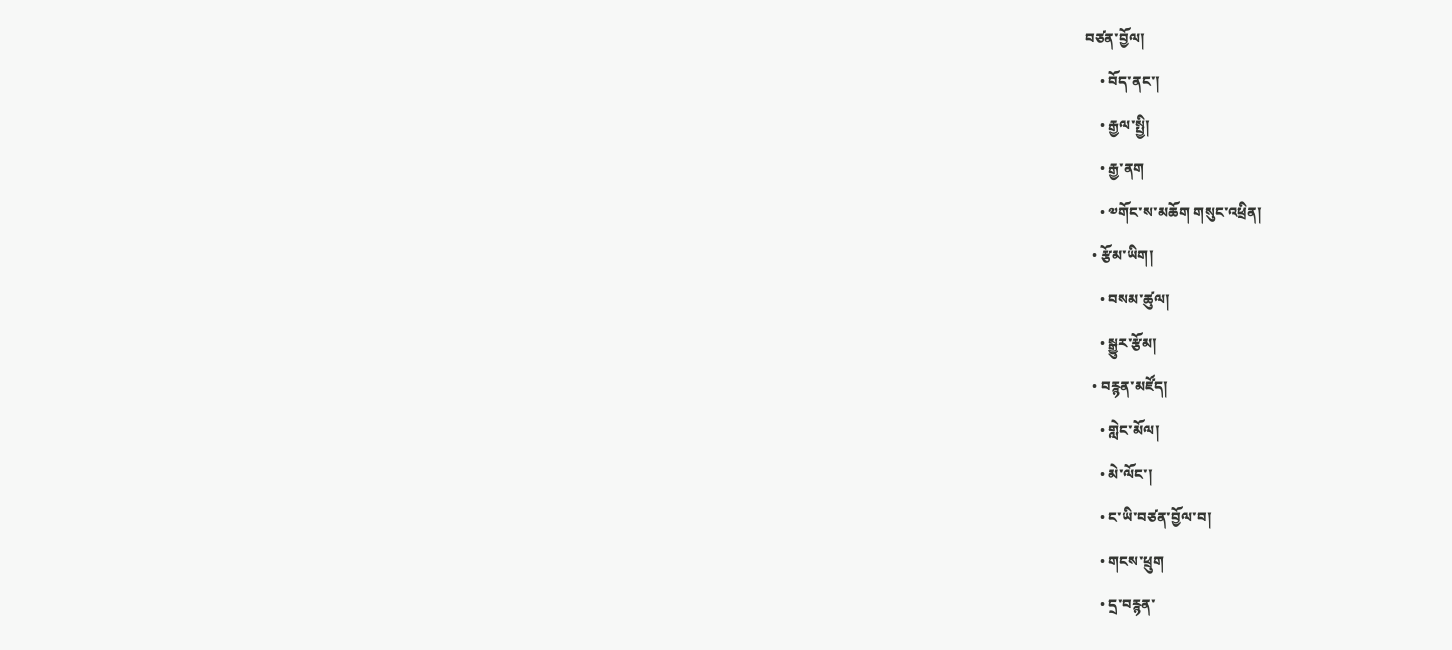བཙན་བྱོལ།
    • བོད་ནང་།
    • རྒྱལ་སྤྱི།
    • རྒྱ་ནག
    • ༧གོང་ས་མཆོག གསུང་འཕྲིན།
  • རྩོམ་ཡིག།
    • བསམ་ཚུལ།
    • སྒྱུར་རྩོམ།
  • བརྙན་མཛོད།
    • གླེང་མོལ།
    • མེ་ལོང་།
    • ང་ཡི་བཙན་བྱོལ་བ།
    • གངས་ཕྲུག
    • དྲ་བརྙན་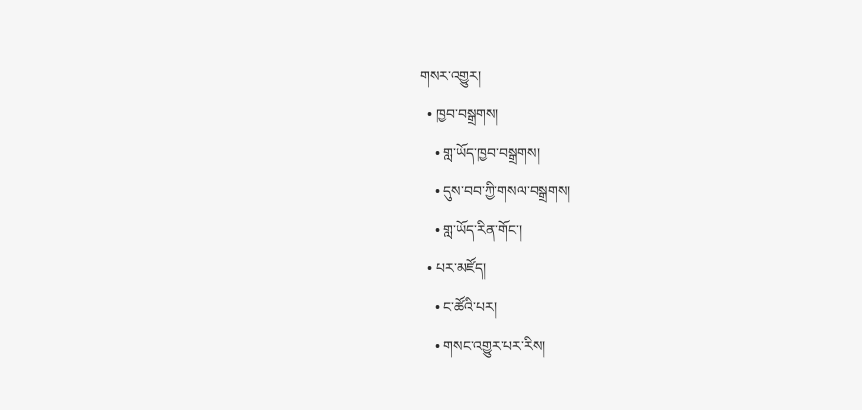གསར་འགྱུར།
  • ཁྱབ་བསྒྲགས།
    • གླ་ཡོད་ཁྱབ་བསྒྲགས།
    • དུས་བབ་ཀྱི་གསལ་བསྒྲགས།
    • གླ་ཡོད་རིན་གོང་།
  • པར་མཛོད།
    • ང་ཚོའི་པར།
    • གསང་འགྱུར་པར་རིས།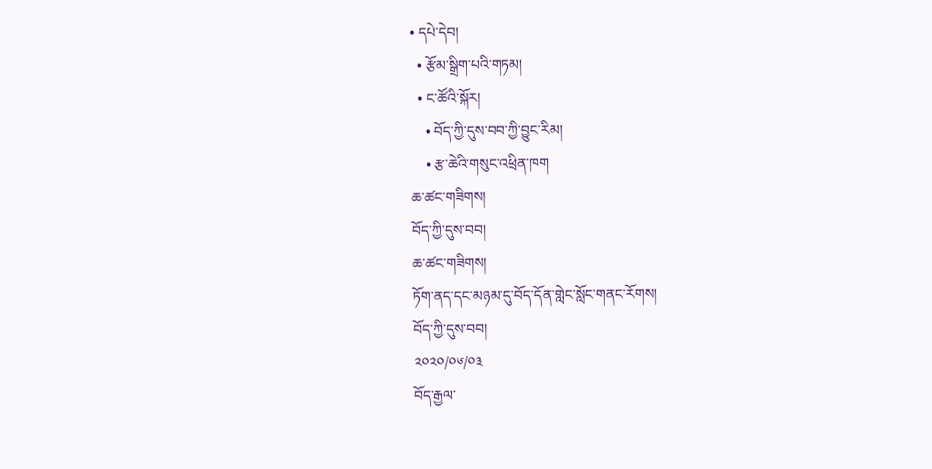• དཔེ་དེབ།
  • རྩོམ་སྒྲིག་པའི་གཏམ།
  • ང་ཚོའི་སྐོར།
    • བོད་ཀྱི་དུས་བབ་ཀྱི་བྱུང་རིམ།
    • རྩ་ཆེའི་གསུང་འཕྲིན་ཁག
ཆ་ཚང་གཟིགས།
བོད་ཀྱི་དུས་བབ།
ཆ་ཚང་གཟིགས།
ཏོག་ནད་དང་མཉམ་དུ་བོད་དོན་གླེང་སློང་གནང་རོགས།
བོད་ཀྱི་དུས་བབ།
༢༠༢༠/༠༦/༠༣
བོད་རྒྱལ་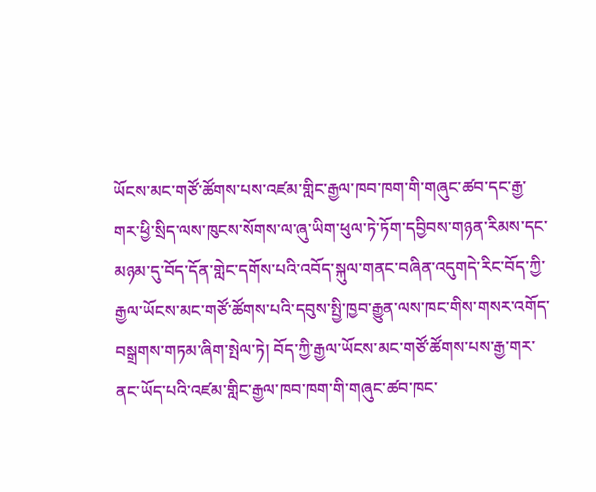ཡོངས་མང་གཙོ་ཚོགས་པས་འཛམ་གླིང་རྒྱལ་ཁབ་ཁག་གི་གཞུང་ཚབ་དང་རྒྱ་གར་ཕྱི་སྲིད་ལས་ཁུངས་སོགས་ལ་ཞུ་ཡིག་ཕུལ་ཏེ་ཏོག་དབྱིབས་གཉན་རིམས་དང་མཉམ་དུ་བོད་དོན་གླེང་དགོས་པའི་འབོད་སྐུལ་གནང་བཞིན་འདུགདེ་རིང་བོད་ཀྱི་རྒྱལ་ཡོངས་མང་གཙོ་ཚོགས་པའི་དབུས་སྤྱི་ཁྱབ་རྒྱུན་ལས་ཁང་གིས་གསར་འགོད་བསྒྲགས་གཏམ་ཞིག་སྤེལ་ཏེ། བོད་ཀྱི་རྒྱལ་ཡོངས་མང་གཙོ་ཚོགས་པས་རྒྱ་གར་ནང་ཡོད་པའི་འཛམ་གླིང་རྒྱལ་ཁབ་ཁག་གི་གཞུང་ཚབ་ཁང་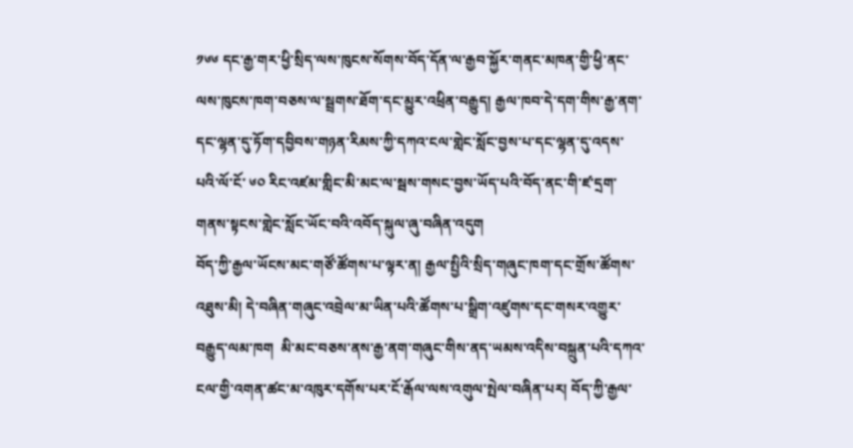༡༦༦ དང་རྒྱ་གར་ཕྱི་སྲིད་ལས་ཁུངས་སོགས་བོད་དོན་ལ་རྒྱབ་སྐྱོར་གནང་མཁན་གྱི་ཕྱི་ནང་ལས་ཁུངས་ཁག་བཅས་ལ་སྦྲགས་ཐོག་དང་མྱུར་འཕྲིན་བརྒྱུད། རྒྱལ་ཁབ་དེ་དག་གིས་རྒྱ་ནག་དང་ལྷན་དུ་ཏོག་དབྱིབས་གཉན་རིམས་ཀྱི་དཀའ་ངལ་གླེང་སློང་བྱས་པ་དང་ལྷན་དུ་འདས་པའི་ལོ་ངོ་ ༦༠ རིང་འཛམ་གླིང་མི་མང་ལ་སྦས་གསང་བྱས་ཡོད་པའི་བོད་ནང་གི་ཛ་དྲག་གནས་སྟངས་གླེང་སློང་ཡོང་བའི་འབོད་སྐུལ་ཞུ་བཞིན་འདུག
བོད་ཀྱི་རྒྱལ་ཡོངས་མང་གཙོ་ཚོགས་པ་ལྟར་ན། རྒྱལ་སྤྱིའི་སྲིད་གཞུང་ཁག་དང་གྲོས་ཚོགས་འཐུས་མི། དེ་བཞིན་གཞུང་འབྲེལ་མ་ཡིན་པའི་ཚོགས་པ་སྒྲིག་འཛུགས་དང་གསར་འགྱུར་བརྒྱུད་ལམ་ཁག  མི་མང་བཅས་ནས་རྒྱ་ནག་གཞུང་གིས་ནད་ཡམས་འདིས་བསྐྲུན་པའི་དཀའ་ངལ་གྱི་འགན་ཚང་མ་འཁུར་དགོས་པར་ངོ་རྒོལ་ལས་འགུལ་སྤེལ་བཞིན་པར། བོད་ཀྱི་རྒྱལ་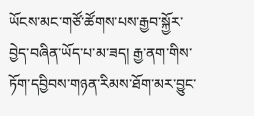ཡོངས་མང་གཙོ་ཚོགས་པས་རྒྱབ་སྐྱོར་བྱེད་བཞིན་ཡོད་པ་མ་ཟད། རྒྱ་ནག་གིས་ཏོག་དབྱིབས་གཉན་རིམས་ཐོག་མར་བྱུང་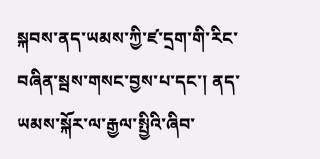སྐབས་ནད་ཡམས་ཀྱི་ཛ་དྲག་གི་རིང་བཞིན་སྦས་གསང་བྱས་པ་དང་། ནད་ཡམས་སྐོར་ལ་རྒྱལ་སྤྱིའི་ཞིབ་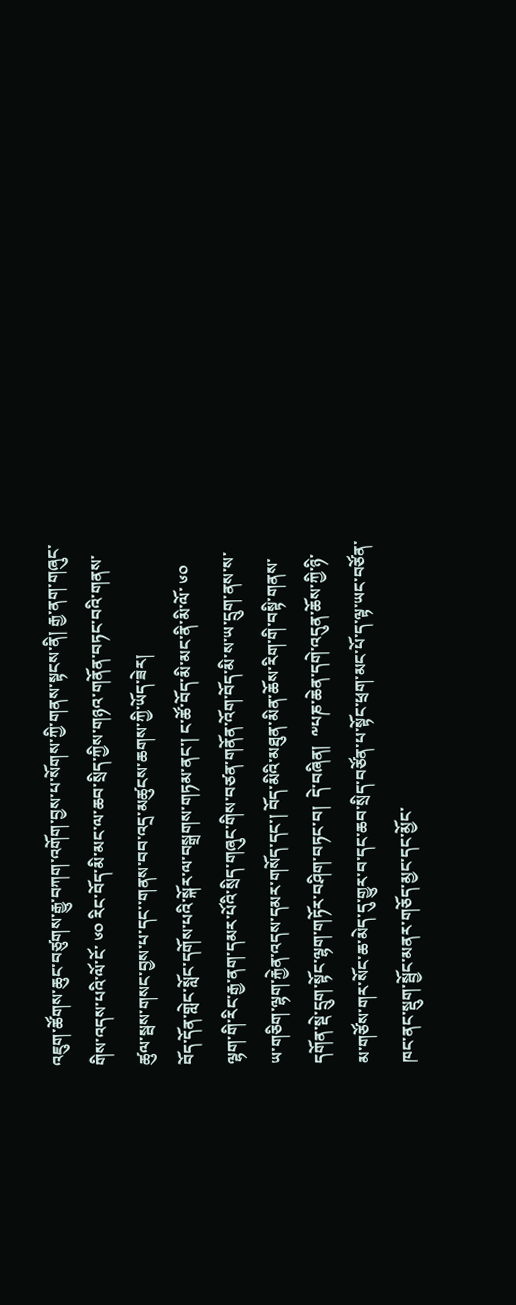འཇུག་ཚོགས་ཆུང་བཙུགས་རྒྱུ་བཀག་འགོག་བྱས་པ་སོགས་ཀྱི་གནས་སྟངས་ནི། རྒྱ་ནག་གཞུང་གིས་འདས་པའི་ལོ་ངོ་ ༦༠ རིང་བོད་མི་མང་ལ་ཆབ་སྲིད་ཀྱིས་གཉའ་གནོན་བཏང་བའི་གནས་ཚུལ་སྦས་གསང་བྱས་པ་དང་་གནས་བབ་འདྲ་མཚུངས་ཆགས་ཀྱི་ཡོད་ཟེར།
བོད་དོན་གླེང་སློང་དགོས་པའི་སྐོར་ལ་བསྒྲགས་གཏམ་ནང་། ང་ཚོ་བོད་མི་མང་ནི་མི་ལོ་ ༦༠ ལྷག་གི་རིང་རྒྱ་ནག་དམར་པོའི་སྲིད་གཞུང་གིས་བཙན་གནོན་འོག་བོད་མི་ས་ཡ་དྲུག་ནས་ས་ཡ་གཅིག་ལྷག་རྐྱེན་འདས་དམར་གསོད་དང་། བོད་མིའི་མཐུན་མིན་ཆོས་རིག་གི་བསྟི་གནས་དགོན་སྡེ་དྲུག་སྟོང་ལྷག་གཏོར་བཤིག་བཏང་བ།  དེ་བཞིན།  ༸པཎ་ཆེན་དགེ་འདུན་ཆོས་ཀྱི་ཉི་མ་གཙོས་གར་སོང་ཆ་མེད་དུ་གྱུར་བ་དང་ཆབ་སྲིད་བཙོན་པ་སྟོང་ཕྲག་མང་པོ་ད་ལྟ་ཡང་བཙོན་ཁང་ནང་སྡུག་སྦྱོང་མནར་གཅོད་མྱང་དང་མྱོང་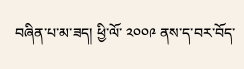བཞིན་པ་མ་ཟད། ཕྱི་ལོ་ ༢༠༠༩ ནས་ད་བར་བོད་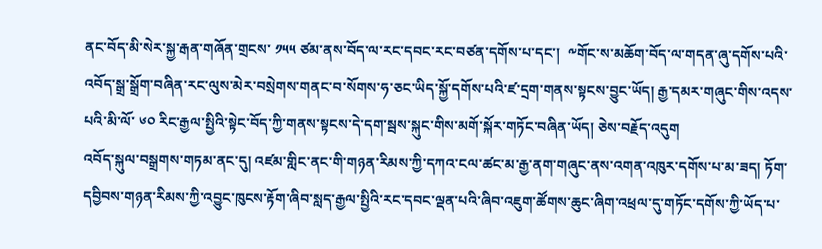ནང་བོད་མི་སེར་སྐྱ་རྒན་གཞོན་གྲངས་ ༡༥༥ ཙམ་ནས་བོད་ལ་རང་དབང་རང་བཙན་དགོས་པ་དང་།  ༸གོང་ས་མཆོག་བོད་ལ་གདན་ཞུ་དགོས་པའི་འབོད་སྒྲ་སྒྲོག་བཞིན་རང་ལུས་མེར་བསྲེགས་གནང་བ་སོགས་ཧ་ཅང་ཡིད་སྐྱོ་དགོས་པའི་ཛ་དྲག་གནས་སྟངས་བྱུང་ཡོད། རྒྱ་དམར་གཞུང་གིས་འདས་པའི་མི་ལོ་ ༦༠ རིང་རྒྱལ་སྤྱིའི་སྟེང་བོད་ཀྱི་གནས་སྟངས་དེ་དག་སྦས་སྐུང་གིས་མགོ་སྐོར་གཏོང་བཞིན་ཡོད། ཅེས་བརྗོད་འདུག
འབོད་སྐུལ་བསྒྲགས་གཏམ་ནང་དུ། འཛམ་གླིང་ནང་གི་གཉན་རིམས་ཀྱི་དཀའ་ངལ་ཚང་མ་རྒྱ་ནག་གཞུང་ནས་འགན་འཁུར་དགོས་པ་མ་ཟད། ཏོག་དབྱིབས་གཉན་རིམས་ཀྱི་འབྱུང་ཁུངས་རྟོག་ཞིབ་སླད་རྒྱལ་སྤྱིའི་རང་དབང་ལྡན་པའི་ཞིབ་འཇུག་ཚོགས་ཆུང་ཞིག་འཕྲལ་དུ་གཏོང་དགོས་ཀྱི་ཡོད་པ་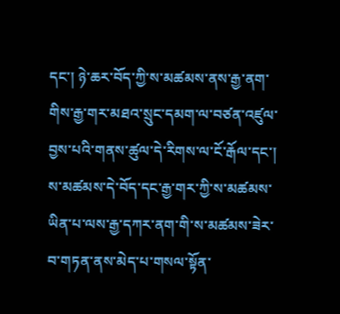དང་། ཉེ་ཆར་བོད་ཀྱི་ས་མཚམས་ནས་རྒྱ་ནག་གིས་རྒྱ་གར་མཐའ་སྲུང་དམག་ལ་བཙན་འཛུལ་བྱས་པའི་གནས་ཚུལ་དེ་རིགས་ལ་ངོ་རྒོལ་དང་། ས་མཚམས་དེ་བོད་དང་རྒྱ་གར་ཀྱི་ས་མཚམས་ཡིན་པ་ལས་རྒྱ་དཀར་ནག་གི་ས་མཚམས་ཟེར་བ་གཏན་ནས་མེད་པ་གསལ་སྟོན་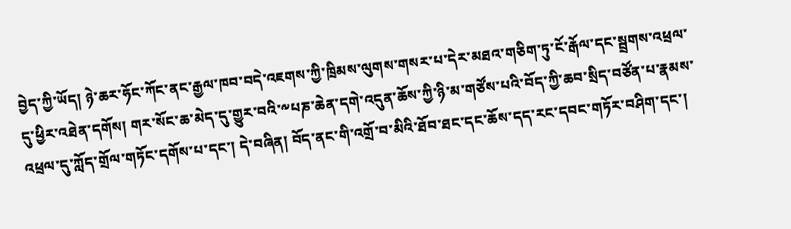བྱེད་ཀྱི་ཡོད། ཉེ་ཆར་ཧོང་ཀོང་ནང་རྒྱལ་ཁབ་བདེ་འཇགས་ཀྱི་ཁྲིམས་ལུགས་གསར་པ་དེར་མཐའ་གཅིག་ཏུ་ངོ་རྒོལ་དང་སྦྲགས་འཕྲལ་དུ་ཕྱིར་འཐེན་དགོས། གར་སོང་ཆ་མེད་དུ་གྱུར་བའི་༸པཎ་ཆེན་དགེ་འདུན་ཆོས་ཀྱི་ཉི་མ་གཙོས་པའི་བོད་ཀྱི་ཆབ་སྲིད་བཙོན་པ་རྣམས་འཕྲལ་དུ་ཀློད་གྲོལ་གཏོང་དགོས་པ་དང་། དེ་བཞིན། བོད་ནང་གི་འགྲོ་བ་མིའི་ཐོབ་ཐང་དང་ཆོས་དད་རང་དབང་གཏོར་བཤིག་དང་།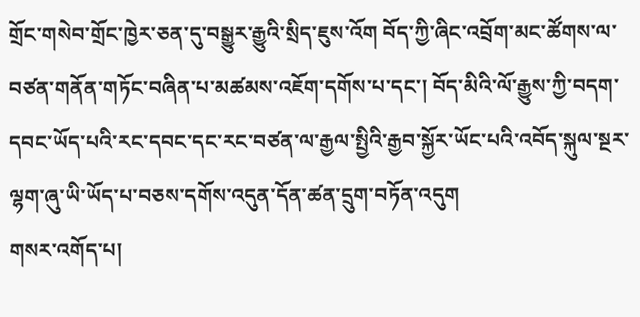གྲོང་གསེབ་གྲོང་ཁྱེར་ཅན་དུ་བསྒྱུར་རྒྱུའི་སྲིད་ཇུས་འོག བོད་ཀྱི་ཞིང་འབྲོག་མང་ཚོགས་ལ་བཙན་གནོན་གཏོང་བཞིན་པ་མཚམས་འཇོག་དགོས་པ་དང་། བོད་མིའི་ལོ་རྒྱུས་ཀྱི་བདག་དབང་ཡོད་པའི་རང་དབང་དང་རང་བཙན་ལ་རྒྱལ་སྤྱིའི་རྒྱབ་སྐྱོར་ཡོང་པའི་འབོད་སྐུལ་སྔར་ལྷག་ཞུ་ཡི་ཡོད་པ་བཅས་དགོས་འདུན་དོན་ཚན་དྲུག་བཏོན་འདུག
གསར་འགོད་པ།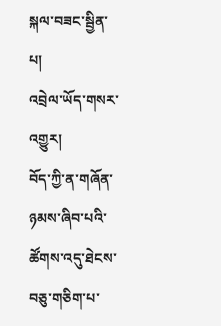སྐལ་བཟང་སྦྱིན་པ།
འབྲེལ་ཡོད་གསར་འགྱུར།
བོད་ཀྱི་ན་གཞོན་ཉམས་ཞིབ་པའི་ཚོགས་འདུ་ཐེངས་བཅུ་གཅིག་པ་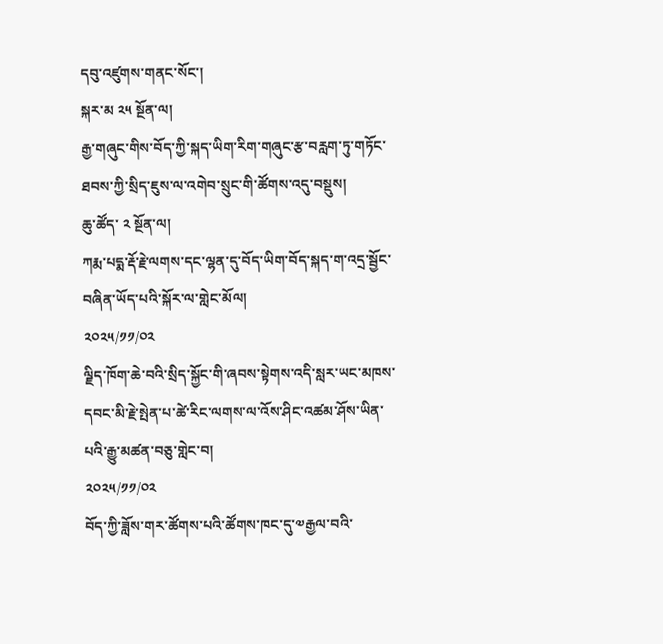དབུ་འཛུགས་གནང་སོང་།
སྐར་མ ༢༥ སྔོན་ལ།
རྒྱ་གཞུང་གིས་བོད་ཀྱི་སྐད་ཡིག་རིག་གཞུང་རྩ་བརླག་ཏུ་གཏོང་ཐབས་ཀྱི་སྲིད་ཇུས་ལ་འགེབ་སྲུང་གི་ཚོགས་འདུ་བསྡུས།
ཆུ་ཚོད་ ༢ སྔོན་ལ།
ཀརྨ་པདྨ་རྡོ་རྗེ་ལགས་དང་ལྷན་དུ་བོད་ཡིག་བོད་སྐད་ག་འདྲ་སྦྱོང་བཞིན་ཡོད་པའི་སྐོར་ལ་གླེང་མོལ།
༢༠༢༥/༡༡/༠༢
ལྗིད་ཁོག་ཆེ་བའི་སྲིད་སྐྱོང་གི་ཞབས་སྟེགས་འདི་སླར་ཡང་མཁས་དབང་མི་རྗེ་སྤེན་པ་ཚེ་རིང་ལགས་ལ་འོས་ཤིང་འཚམ་ཤོས་ཡིན་པའི་རྒྱུ་མཚན་བཅུ་གླེང་བ།
༢༠༢༥/༡༡/༠༢
བོད་ཀྱི་ཟློས་གར་ཚོགས་པའི་ཚོགས་ཁང་དུ་༧རྒྱལ་བའི་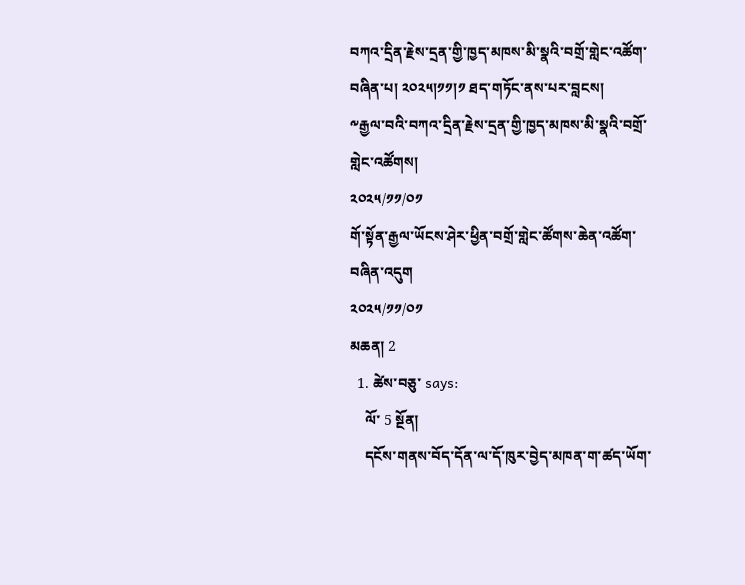བཀའ་དྲིན་རྗེས་དྲན་གྱི་ཁྱད་མཁས་མི་སྣའི་བགྲོ་གླེང་འཚོག་བཞིན་པ། ༢༠༢༥།༡༡།༡ ཐད་གཏོང་ནས་པར་བླངས།
༸རྒྱལ་བའི་བཀའ་དྲིན་རྗེས་དྲན་གྱི་ཁྱད་མཁས་མི་སྣའི་བགྲོ་གླེང་འཚོགས།
༢༠༢༥/༡༡/༠༡
གོ་སྟོན་རྒྱལ་ཡོངས་ཤེར་ཕྱིན་བགྲོ་གླེང་ཚོགས་ཆེན་འཚོག་བཞིན་འདུག
༢༠༢༥/༡༡/༠༡
མཆན། 2
  1. ཚེས་བཅུ་ says:
    ལོ་ 5 སྔོན།
    དངོས་གནས་བོད་དོན་ལ་དོ་ཁུར་བྱེད་མཁན་ག་ཚད་ཡོག་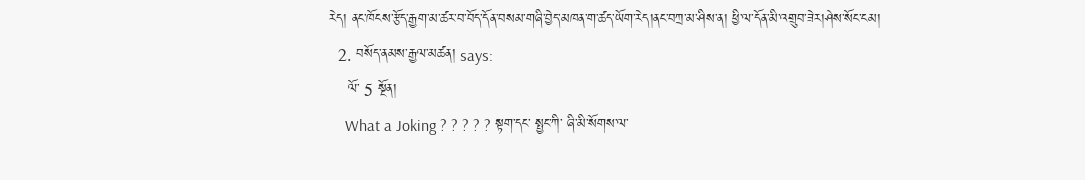རེད། ནང་ཁོངས་རྩོད་རྒྱག་མ་ཚར་བ་བོད་དོན་བསམ་གཞི་བྱེད་མཁན་ག་ཚད་ཡོག་རེད།ནང་བཀྲ་མ་ཤིས་ན། ཕྱི་ལ་དོན་མི་འགྲུབ་ཟེར།ཤེས་སོང་ངམ།
  2. བསོད་ནམས་རྒྱལ་མཚན། says:
    ལོ་ 5 སྔོན།
    What a Joking ? ? ? ? ? སྟག་དང་ སྤྱང་ཀི་ ཞི་མི་སོགས་ལ་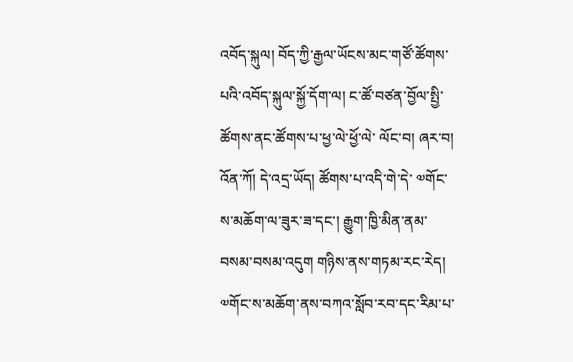འབོད་སྐུལ། བོད་ཀྱི་རྒྱལ་ཡོངས་མང་གཙོ་ཚོགས་པའི་འབོད་སྐུལ་སྐྱོ་དོག་ལ། ང་ཚོ་བཙན་བྱོལ་སྤྱི་ཚོགས་ནང་ཚོགས་པ་ཕྱ་ལེ་ཕྱོ་ལེ་ ལོང་བ། ཞར་བ། འོན་ཀོ། དེ་འདྲ་ཡོད། ཚོགས་པ་འདི་གེ་དེ་ ༧གོང་ས་མཆོག་ལ་ཟུར་ཟ་དང་། རྒྱུག་ཁྱི་མིན་ནམ་བསམ་བསམ་འདུག གཉིས་ནས་གཏམ་རང་རེད། ༧གོང་ས་མཆོག་ནས་བཀའ་སློབ་རབ་དང་རིམ་པ་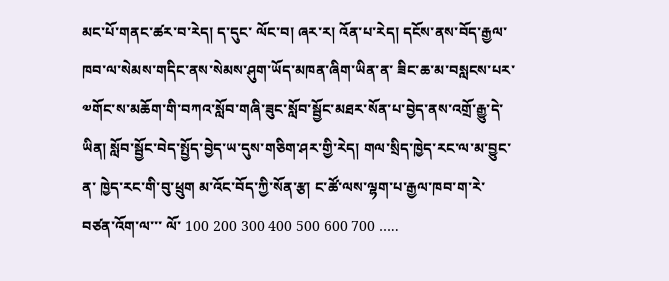མང་པོ་གནང་ཚར་བ་རེད། ད་དུང་ ལོང་བ། ཞར་ར། འོན་པ་རེད། དངོས་ནས་བོད་རྒྱལ་ཁབ་ལ་སེམས་གདིང་ནས་སེམས་ཤུག་ཡོད་མཁན་ཞིག་ཡིན་ན་ ཟིང་ཆ་མ་བསླངས་པར་༧གོང་ས་མཆོག་གི་བཀའ་སློབ་གཞི་ཟུང་སློབ་སྦྱོང་མཐར་སོན་པ་བྱེད་ནས་འགྲོ་རྒྱུ་དེ་ཡིན། སློབ་སྦྱོང་བེད་སྤྱོད་བྱེད་ཡ་དུས་གཅིག་ཤར་གྱི་རེད། གལ་སྲིད་ཁྱེད་རང་ལ་མ་བྱུང་ན་ ཁྱེད་རང་གི་བུ་ཕྲུག མ་འོང་བོད་ཀྱི་སོན་རྩ། ང་ཚོ་ལས་ལྷག་པ་རྒྱལ་ཁབ་ག་རེ་བཙན་འོག་ལ་་་ ལོ་ 100 200 300 400 500 600 700 …..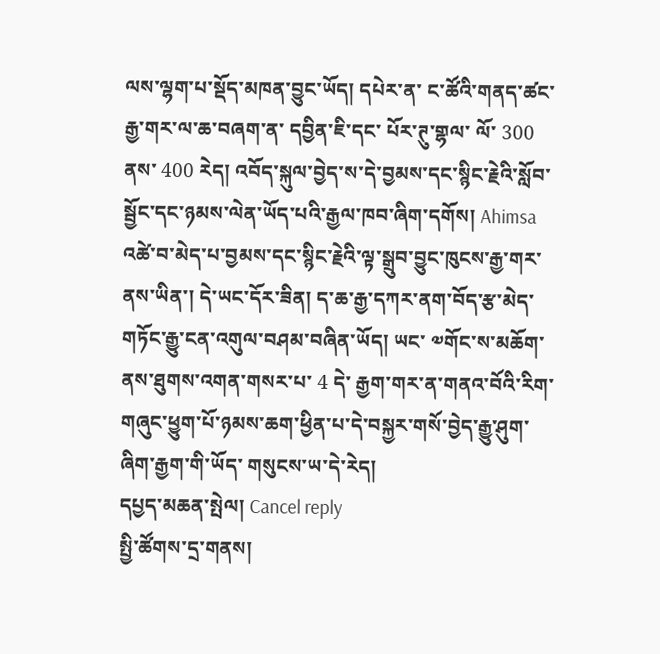ལས་ལྷག་པ་སྡོད་མཁན་བྱུང་ཡོད། དཔེར་ན་ ང་ཚོའི་གནད་ཚང་རྒྱ་གར་ལ་ཆ་བཞག་ན་ དབྱིན་ཇི་དང་ པོར་ཊུ་གྷལ་ ལོ་ 300 ནས་ 400 རེད། འབོད་སྐུལ་བྱེད་ས་དེ་བྱམས་དང་སྙིང་རྗེའི་སློབ་སྦྱོང་དང་ཉམས་ལེན་ཡོད་པའི་རྒྱལ་ཁབ་ཞིག་དགོས། Ahimsa འཚེ་བ་མེད་པ་བྱམས་དང་སྙིང་རྗེའི་ལྟ་སྒྲུབ་བྱུང་ཁུངས་རྒྱ་གར་ནས་ཡིན་། དེ་ཡང་དོར་ཟིན། ད་ཆ་རྒྱ་དཀར་ནག་བོད་རྩ་མེད་གཏོང་རྒྱུ་ངན་འགུལ་བཤམ་བཞིན་ཡོད། ཡང་ ༧གོང་ས་མཆོག་ནས་ཐུགས་འགན་གསར་པ་ 4 དེ་ རྒྱག་གར་ན་གནའ་བོའི་རིག་གཞུང་ཕྱུག་པོ་ཉམས་ཆག་ཕྱིན་པ་དེ་བསྐྱར་གསོ་བྱེད་རྒྱུ་ཤུག་ཞིག་རྒྱག་གི་ཡོད་ གསུངས་ཡ་དེ་རེད།
དཔྱད་མཆན་སྤེལ། Cancel reply
སྤྱི་ཚོགས་དྲ་གནས།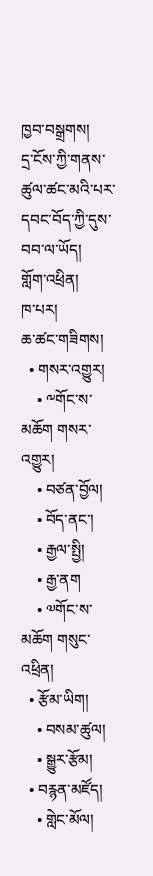ཁྱབ་བསྒྲགས།
དྲ་ངོས་ཀྱི་གནས་ཚུལ་ཚང་མའི་པར་དབང་བོད་ཀྱི་དུས་བབ་ལ་ཡོད།
གློག་འཕྲིན།
ཁ་པར།
ཆ་ཚང་གཟིགས།
  • གསར་འགྱུར།
    • ༸གོང་ས་མཆོག གསར་འགྱུར།
    • བཙན་བྱོལ།
    • བོད་ནང་།
    • རྒྱལ་སྤྱི།
    • རྒྱ་ནག
    • ༧གོང་ས་མཆོག གསུང་འཕྲིན།
  • རྩོམ་ཡིག།
    • བསམ་ཚུལ།
    • སྒྱུར་རྩོམ།
  • བརྙན་མཛོད།
    • གླེང་མོལ།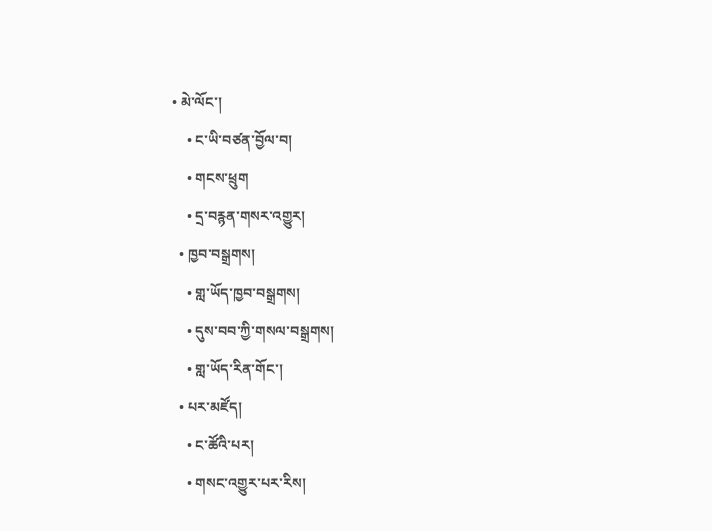• མེ་ལོང་།
    • ང་ཡི་བཙན་བྱོལ་བ།
    • གངས་ཕྲུག
    • དྲ་བརྙན་གསར་འགྱུར།
  • ཁྱབ་བསྒྲགས།
    • གླ་ཡོད་ཁྱབ་བསྒྲགས།
    • དུས་བབ་ཀྱི་གསལ་བསྒྲགས།
    • གླ་ཡོད་རིན་གོང་།
  • པར་མཛོད།
    • ང་ཚོའི་པར།
    • གསང་འགྱུར་པར་རིས།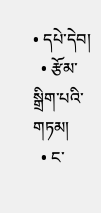• དཔེ་དེབ།
  • རྩོམ་སྒྲིག་པའི་གཏམ།
  • ང་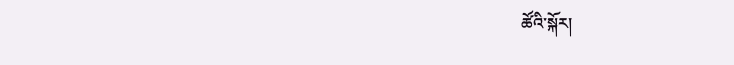ཚོའི་སྐོར།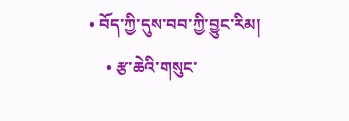• བོད་ཀྱི་དུས་བབ་ཀྱི་བྱུང་རིམ།
    • རྩ་ཆེའི་གསུང་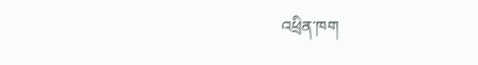འཕྲིན་ཁག